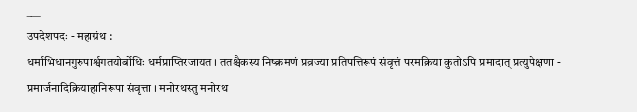___
उपदेशपदः - महाग्रंथ :
धर्माभिधानगुरुपार्श्वगतयोर्बोधिः धर्मप्राप्तिरजायत । ततश्चैकस्य निष्क्रमणं प्रव्रज्या प्रतिपत्तिरूपं संवृत्तं परमक्रिया कुतोऽपि प्रमादात् प्रत्युपेक्षणा - प्रमार्जनादिक्रियाहानिरूपा संवृत्ता । मनोरथस्तु मनोरथ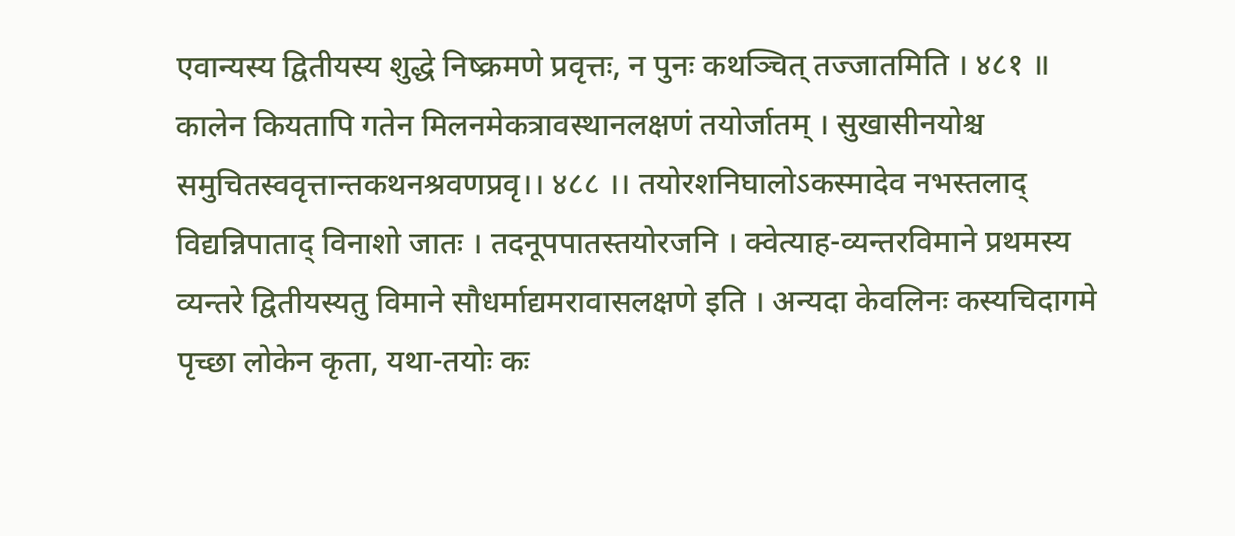एवान्यस्य द्वितीयस्य शुद्धे निष्क्रमणे प्रवृत्तः, न पुनः कथञ्चित् तज्जातमिति । ४८१ ॥
कालेन कियतापि गतेन मिलनमेकत्रावस्थानलक्षणं तयोर्जातम् । सुखासीनयोश्च समुचितस्ववृत्तान्तकथनश्रवणप्रवृ।। ४८८ ।। तयोरशनिघालोऽकस्मादेव नभस्तलाद् विद्यन्निपाताद् विनाशो जातः । तदनूपपातस्तयोरजनि । क्वेत्याह-व्यन्तरविमाने प्रथमस्य व्यन्तरे द्वितीयस्यतु विमाने सौधर्माद्यमरावासलक्षणे इति । अन्यदा केवलिनः कस्यचिदागमे पृच्छा लोकेन कृता, यथा-तयोः कः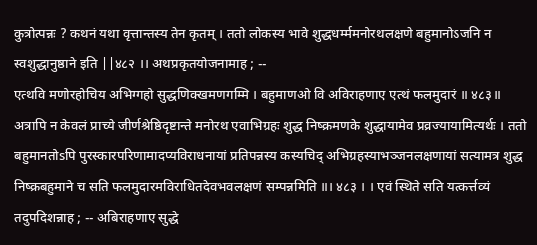कुत्रोत्पन्नः ? कथनं यथा वृत्तान्तस्य तेन कृतम् । ततो लोकस्य भावे शुद्धधर्म्ममनोरथलक्षणे बहुमानोऽजनि न स्वशुद्धानुष्ठाने इति ||४८२ ।। अथप्रकृतयोजनामाह ; --
एत्थवि मणोरहोचिय अभिग्गहो सुद्धणिक्खमणगम्मि । बहुमाणओ वि अविराहणाए एत्थं फलमुदारं ॥ ४८३॥
अत्रापि न केवलं प्राच्ये जीर्णश्रेष्ठिदृष्टान्ते मनोरथ एवाभिग्रहः शुद्ध निष्क्रमणके शुद्धायामेव प्रव्रज्यायामित्यर्थः । ततो बहुमानतोsपि पुरस्कारपरिणामादप्यविराधनायां प्रतिपन्नस्य कस्यचिद् अभिग्रहस्याभञ्जनलक्षणायां सत्यामत्र शुद्ध निष्क्रबहुमाने च सति फलमुदारमविराधितदेवभवलक्षणं सम्पन्नमिति ॥। ४८३ । । एवं स्थिते सति यत्कर्त्तव्यं तदुपदिशन्नाह ; -- अबिराहणाए सुद्धे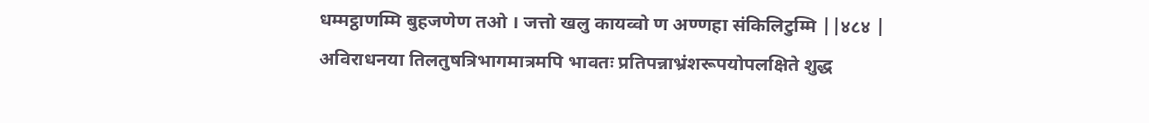धम्मट्ठाणम्मि बुहजणेण तओ । जत्तो खलु कायव्वो ण अण्णहा संकिलिटुम्मि ||४८४ |
अविराधनया तिलतुषत्रिभागमात्रमपि भावतः प्रतिपन्नाभ्रंशरूपयोपलक्षिते शुद्ध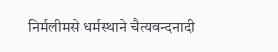निर्मलीमसे धर्मस्थाने चैत्यवन्दनादी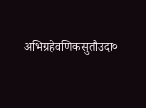अभिग्रहेवणिकसुतौउदा०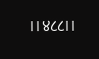।।४८८।।